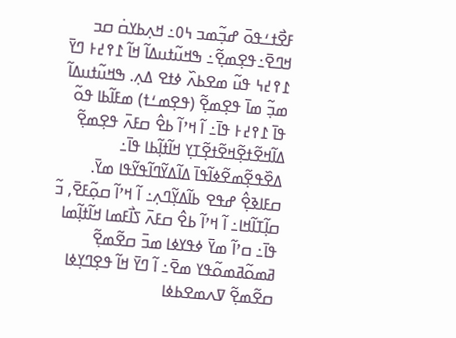ߓߐ߯ߙߑߟߋ߫ ߝߏ߲߬ߘߏ ߆߀߸ ߞߍ߲ߕߌߛ߭ ߛߏ ߞߣߐ߫߸ߟߐ߲ߘߐ߲߬߸ ߒߞߎ߬ߙߎߡߊ߬ ߞߊ߬ ߁߉߄߅ ߣߌ߫ ߁߉߄߆ ߟߎ߬ ߘߐߕߍ߰ ߦߙߐ ߡߍ߲. ߒߞߎ߬ߙߎߡߊ߬ ߘߏ߲߬ ߘߊ߫ ߟߐ߲ߘߐ߲߬ (ߟߐ߲ߘߑߙ) ߘߓߊ߬ߕߊ ߟߋ߬ ߟߊ߫ ߁߉߄߅ ߟߊ߫߸ ߊ߬ ߞߴߊ߬ ߕߐ߮ ߛߓߍ߫ ߟߐ߲ߘߐ߲߬ ߡߊ߬ߞߐ߬ߙߐ߲߬ߞߐ߬ߙߐ߲߬ߠߌ߲ ߞߊ߬ߙߊ߲߬ߕߊ ߟߊ߫߸ ߡߐ߰ߟߐ߲߬ߘߐ߬ߦߊ߬ߟߊ߫ ߡߊ߬ߡߌ߬ߣߊ߬ߟߌ߬ߟߊ ߘߌ߫. ߛߓߊߢߐ߲߮ ߝߟߐ ߕߊ߬ߡߌ߲߬ߣߍ߲߸ ߊ߬ ߞߴߊ߬ ߛߋ߲߬ߓߐ߫, ߏ߬ ߛߊ߲߬ߠߊ߬ߞߊ߸ ߊ߬ ߞߴߊ߬ ߕߐ߮ ߛߓߍ߫ ߖߊ߯ߓߘߊ ߞߊ߬ߙߊ߲߬ߘߊ ߟߊ߫߸ ߛߴߊ߬ ߘߌ߫ ߦߟߌߦߊ ߘߏ߫ ߛߐ߬ߘߐ߲߬ ߥߘߋ߬ߥߘߋ߬ߟߌ ߘߐ߫߸ ߊ߬ ߣߌ߫ ߞߊ߬ ߟߐ߲ߣߌ߲ߦߊ ߛߐ߬ߘߐ߲߬ ߜߍߘߐߕߦߊ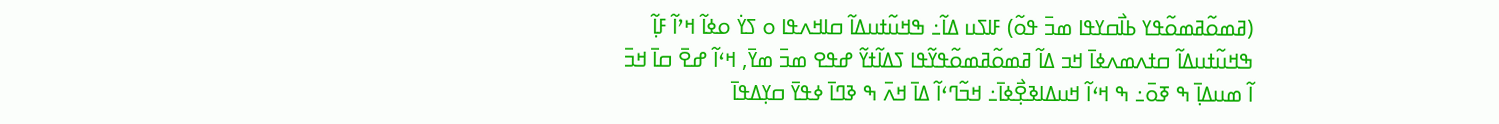(ߥߘߋ߬ߥߘߋ߬ߟߌ ߕߊ߯ߛߌߟߊ ߘߏ߫ ߟߋ߬) ߓߊߖߎ ߡߊ߬߸ ߒߞߎ߬ߙߎߡߊ߬ ߛߊߞߍߟߊ ߋ ߖߌ߭ ߋߦߊ߬ ߞߴߊ߬ ߓߊ߲߬ ߒߞߎ߬ߙߎߡߊ߬ ߛߙߍߘߍߦߊ߫ ߞߏ ߡߊ߬ ߥߘߋ߬ߥߘߋ߬ߟߌ߬ߟߊ ߖߡߊ߬ߙߌ߬ ߝߟߐ ߘߏ߫ ߘߌ߫, ߞߵߊ߬ ߝߐ߫ ߛߊ߫ ߞߏ߫ ߊ߬ ߘߎߡߊ߲߫ ߒ ߧߋ߫߸ ߒ ߞߵߊ߬ ߞߎߡߊߢߐ߲߯ߦߊ߫߸ ߞߏ߬ߣߵߊ߬ ߡߊ߫ ߞߍ߫ ߒ ߢߣߊ߫ ߦߟߌ߫ ߛߌ߲ߡߟߊ߫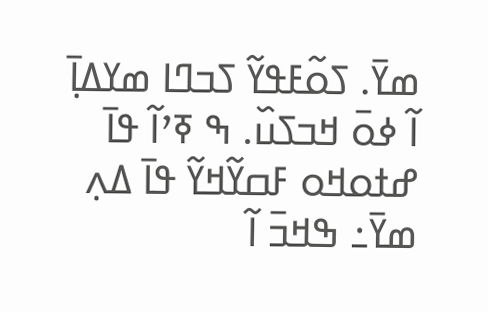ߘߌ߫. ߖߋ߬ߓߟߌ߬ ߖߏߣߊ ߘߌߡߊ߲߫ ߊ߬ ߦߋ߫ ߞߏߖߎ߰. ߒ ߧߴߊ߬ ߟߊ߫ ߝߙߋߞߋ ߓߛߌ߬ߞߌ߬ ߟߊ߫ ߡߍ߲ ߘߌ߫߸ ߒߞߏ߫ ߊ߬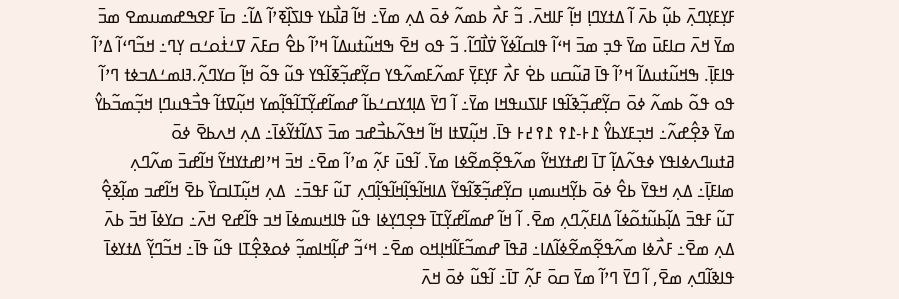ߓߌ߲ߓߌ߲ߣߍ߲߫ ߕߎ߲߬ ߕߍ߫ ߊ߬ ߡߙߌߣߊ߲ ߞߊ߲߬ ߓߊߞߍ߫. ߏ߬ ߓߍ߯ ߕߘߍ߬ ߦߋ߫ ߡߍ߲ ߘߌ߫߸ ߞߊ߬ ߥߊ߯ߕߌ ߟߊߖߊ߲߰ߧߴߊ߬ ߡߊ߬߸ ߛߊ߫ ߓߐߒߝߘߎߘߐ ߘߏ߫ ߘߌ߫ ߞߍ߫ ߛߊߓߎ߫ ߘߌ߫ ߟߏ߲ ߘߏ߫ ߞߵߊ߬ ߟߊߛߊ߬ߦߌ߬ ߜ߭ߊ߯ߣߊ߬. ߏ߬ ߟߋ ߞߐ߫ ߒߞߎ߬ߙߎߡߊ߬ ߞߴߊ߬ ߕߐ߮ ߛߓߍ߫ ߜߑߙ߭ߋߑߛ ߌ߲ߣ߸ ߞߏ߬ߣߵߊ߬ ߡߴߊ߬ ߟߊߓߊ߲߫. ߒߞߎ߬ߙߎߡߊ߬ ߞߴߊ߬ ߟߊ߫ ߥߎ߬ߛߎ ߕߐ߭ ߓߍ߯ ߓߌ߲ߓߌ߲߫ ߓߘߍ߬ߓߘߍ߬ߟߌ ߛߌ߲߬ߝߏ߲߬ߧߊ߬ߟߌ ߟߎ߬ ߟߋ߬ ߞߊ߲߬ ߛߌߣߍ߲߬.ߔߊߘߑߡߏߦߙ ߣߴߊ߬ ߟߋ ߟߋ߬ ߕߘߍ߬ ߦߋ߫ ߛߌ߲߬ߝߏ߲߬ߢߊ߬ߟߊ ߓߊߖߎߟߞߊ ߘߌ߫߸ ߊ߬ ߣߌ߫ ߡߊ߲ߗߌߛߑߕߊ߬ ߝߘߊ߬ߝߌ߲߬ߠߊ߬ߟߊ߲߬ߘߌ ߞߎ߲߬ߜߙߊ߬ ߟߏ߯ߟߎߣߊ߲ ߞߏ߲߬ߘߏ߬ߕߌ߮ ߘߌ߫ ߢߐ߲߮ߝߍ߬߸ ߞߏ߲ߓߌߕߌ߮ ߁߅-߁߉ ߁߉߄߅ ߟߊ߫. ߞߎ߲߬ߜߙߊ ߞߊ߬ ߞߟߍ߬ߕߏ߯ߝߏ ߘߏ߫ ߖߡߊ߬ߙߌ߬ߦߊ߫߸ ߡߍ߲ ߞߍߕߐ߫ ߦߋ߫ ߥߙߎߣߍߦߊߟߌ ߦߟߍ߬ߡߊ߲߬ ߠߊ߫ ߊߝߙߌߞߌ߬ ߘߍ߬ߟߐ߲߬ߘߐ߬ߦߊ ߘߌ߫. ߊ߬ߟߎ߫ ߓߍ߲߬ ߘߴߊ߬ ߘߐ߫߸ ߞߏ߫ ߞߴߊߝߙߌߞߌ߬ ߞߊ߬ߝߏ߫ ߘߍ߬ߣߍ߲ ߘߊߓߊ߲߫߸ ߡߍ߲ ߞߟߌ߫ ߕߐ߮ ߦߋ߫ ߕߌ߲߬ߞߎߘߎ߲ ߛߌ߲߬ߝߏ߲߬ߧߊ߬ߟߌ߬ ߡߊߞߊ߬ߟߊ߲߬ߞߊ߬ߟߊ߲߬ߣߍ߲ ߠߎ߬ ߓߟߏ߫߸  ߡߍ߲ ߞߎ߲߬ߠߊߛߌ߰ ߕߐ߫ ߞߊ߬ߝߏ ߘߊ߲߬ߢߐ߲߮ ߠߎ߬ ߓߟߏ߫ ߡߊ߲߬ߕߎ߬ߙߋ߬ߦߊ߬ ߡߊߓߍ߲߬ߣߍ߲ ߘߐ߫. ߊ߬ ߞߊ߬ ߝߘߊ߬ߝߌ߲߬ߠߊ߫ ߟߐ߲ߣߌ߲ߦߊ ߟߎ߬ ߟߊߞߎߘߦߊ߫ ߞߏ ߟߊ߬ߝߐ ߞߍ߫߸ ߛߌߦߊ߫ ߞߏ߫ ߕߍ߫ ߡߍ߲ ߘߐ߫߸ ߓߍ߯ߦߊ ߘߍ߬ߟߐ߲߬ߘߐ߬ߦߊ߬ߡߊ߸ ߥߟߊ߫ ߝߘߏ߬ߓߊ߬ߞߊ߲ߞߋ ߘߐ߫߸ ߞߵߏ߬ ߝߊ߲߬ߞߊߘߏ߲߬ ߦߋߢߐ߲߮ߠߊ ߟߎ߬ ߟߊ߫߸ ߞߏ߬ߣߌ߲߬ ߡߙߌߦߊ߫ ߟߊߢߊ߬ߣߍ߲ ߘߐ߫, ߊ߬ ߣߌ߫ ߣߴߊ߬ ߘߌ߫ ߛߋ߫ ߓߍ߲߬ ߠߊ߫߸ ߊ߬ߟߎ߬ ߦߋ߫ ߞߍ߫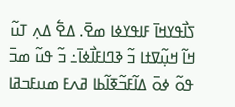ߖߊ߯ߟߌߞߊ߫ ߓߊߟߌߦߊ ߘߐ߫. ߡߐ߱ ߡߍ߲ ߠߎ߬ ߞߊ߬ ߞߎ߲߬ߜߙߊ ߏ߬ ߢߣߊߓߊ߯ߦߊ߫߸ ߏ߬ ߟߎ߬ ߘߏ߫ ߟߋ߬ ߦߋ߫ ߡߊ߬ߓߏ߬ߧߊ߬ߕߊ ߥߍߓ ߘߎߓߏߥߊ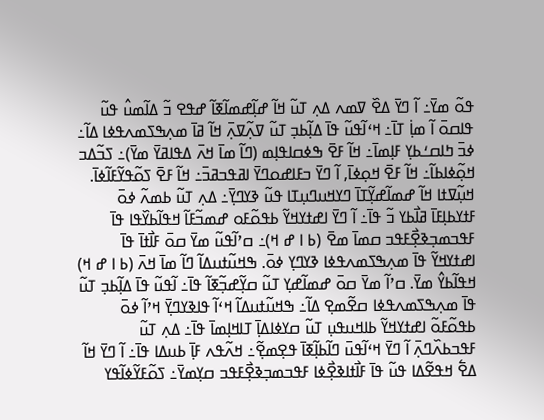ߟߋ߬ ߘߌ߫߸ ߊ߬ ߣߌ߫ ߡߐ߰ ߜߘߍ ߡߍ߲ ߠߎ߬ ߞߊ߬ ߝߊ߲߬ߝߘߊ߬ߧߊ߬ ߝߟߐ ߏ߬ ߡߊ߬ߘߎ߮ ߟߎ߬ ߟߊߛߋ߫ ߊ߬ ߘߊ߲߭ ߠߊ߫߸ ߞߵߊ߬ߟߎ߬ ߟߊ߫ ߡߊ߲߬ߕߏ߲ ߠߎ߬ ߜߍ߲߬ߜߍ߲߫ ߞߊ߬ ߥߊ߫ ߘߍ߲ߒߖߘߍߟߦߊ ߡߊ߬߸ ߦߏ߫ ߤߊߛߑߕߌ߲ ߓߊ߲ߘߊ߫߸ ߞߊ߬ ߓߐ߫ ߒߦߛߊߟߊ߲ߘ (ߣߊ߬ ߘߊ߫ ߞߍ߫ ߡߟߊߥߌ߫ ߘߌ߫)߸ ߖߏ߬ߡߏ ߞߋ߲߬ߦߊߕߊ߬߸ ߞߊ߬ ߓߐ߫ ߞߋ߲ߦߊ߫, ߊ߬ ߣߌ߫ ߏߓߊߝߋߣߌ߫ ߊߥߟߏߥߏ߫߸ ߞߊ߬ ߓߐ߫ ߖߋ߬ߟߌ߬ߓߊ߬ߦߊ߫. ߞߎ߲߬ߜߙߊ ߞߊ߬ ߝߘߊ߬ߝߌ߲߬ߠߊ߫ ߣߌߞߎߣߎ߲ߠߊ ߟߎ߬ ߢߌߣߌ߲߫߸ ߡߍ߲ ߠߎ߬ ߕߘߍ߬ ߦߋ߫ ߓߙߌߕߊ߲ߓߊ߫ ߥߊ߯ߕߌ ߏ߬ ߟߊ߫߸ ߊ߬ ߣߌ߫ ߊߝߙߌߞߌ߬ ߕߟߋ߬ߓߋ ߝߘߏ߬ߓߊ߬ ߞߟߊ߬ߕߌ߰ߟߊ ߟߊ߫ ߓߟߏߘߏ߲ߢߐ߲߯ߓߟߏ ߛߘߊ߫ ߘߐ߫ (ߕ ߊ ߝ ߞ)߸ ߛߴߊ߬ߟߎ߬ ߘߌ߫ ߛߋ߫ ߓߊ߯ߙߊ߫ ߟߊ߫ ߊߝߙߌߞߌ߬ ߟߊ߫ ߘߍ߲ߒߖߘߍߟߦߊ ߢߌߣߌ߲ ߦߋ߫. ߒߞߎ߬ߙߎߡߊ߬ ߣߊ߬ ߘߊ߫ ߞߍ߫ (ߕ ߊ ߝ ߞ) ߞߟߊ߬ߕߌ߮ ߘߌ߫. ߛߴߊ߬ ߘߌ߫ ߛߋ߫ ߝߘߊ߬ߝߌ߲ ߠߎ߬ ߛߌ߲߬ߝߏ߲߬ߧߊ߬ ߟߊ߫߸ ߊ߬ߟߎ߬ ߟߊ߫ ߡߊ߲߬ߕߏ߲ ߠߎ߬ ߟߊ߫ ߘߍ߲ߒߖߘߍߟߦߊ ߛߐ߬ߘߐ߲ ߡߊ߬߸ ߒߞߎ߬ߙߎߡߊ߬ ߞߵߊ߬ ߟߊߢߌߣߌ߲߫ ߞߴߊ߬ ߦߋ߫ ߕߟߋ߬ߓߋ߬ ߊߝߙߌߞߌ߬ ߕߊߞߎߟߎ߲ ߠߎ߬ ߛߌߦߊߡߊ߲߫ ߠߊߞߊ߲ߘߊ߫ ߟߊ߫߸ ߡߍ߲ ߠߎ߬ ߓߟߏߕߍ߰ߣߍ߲߫ ߊ߬ ߣߌ߫ ߞߵߊ߬ߟߎ߫ ߣߊ߬ߕߊ߲߬ߧߊ߫ ߟߐ߲ߘߐ߲߬߸ ߞߍ߬ߟߍ ߓߊ߲߫ ߕߎߡߊ ߟߊ߫߸ ߊ߬ ߣߌ߫ ߞߊ߬ ߡߐ߱ ߞߟߐ߬ߡߊ ߟߎ߬ ߟߊ߫ ߓߊ߯ߙߊߢߐ߲߯ߦߊ ߓߟߏߘߏ߲ߢߐ߲߯ߓߟߏ ߛߌ߲ߘߌ߫߸ ߖߋ߬ߓߌ߬ߦߊ߬ߟߌ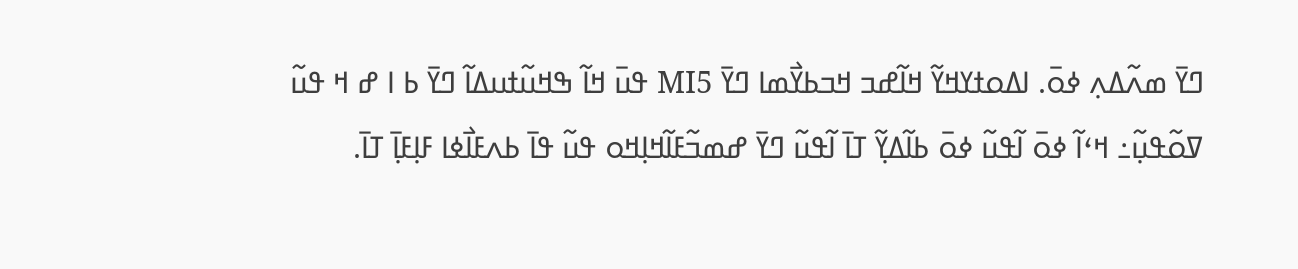ߣߌ߫ ߘߍ߬ߡߍ߲ ߦߋ߫. ߊߡߋߙߌߞߌ߬ ߞߊ߬ߝߏ ߞߏߕߌ߯ߘߊ ߣߌ߫ MI5 ߟߎ߫ ߞߊ߬ ߒߞߎ߬ߙߎߡߊ߬ ߣߌ߫ ߕ ߊ ߝ ߞ ߟߎ߬ ߜߋ߬ߟߎ߲߬߸ ߞߵߊ߬ ߦߋ߫ ߊ߬ߟߎ߬ ߦߋ߫ ߕߊ߬ߡߌ߲߬ ߠߊ߫ ߊ߬ߟߎ߬ ߣߌ߫ ߝߘߏ߬ߓߊ߬ߞߊ߲ߞߋ ߟߎ߬ ߟߊ߫ ߕߍߓߊ߯ߦߊ ߓߊ߲ߓߊ߲߫ ߠߊ߫.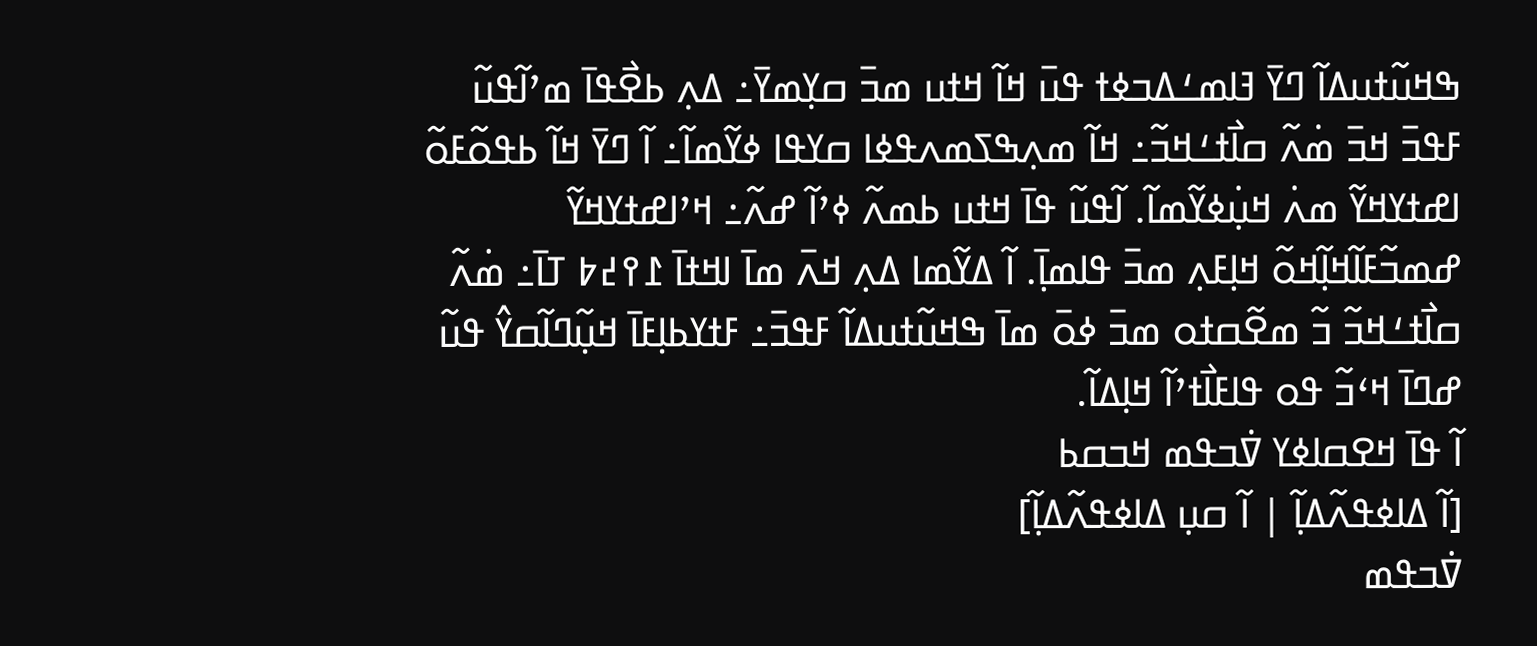ߒߞߎ߬ߙߎߡߊ߬ ߣߌ߫ ߔߊߘߑߡߏߦߙ ߟߎ߫ ߞߊ߬ ߞߙߎ ߘߏ߫ ߛߌ߲ߘߌ߫߸ ߡߍ߲ ߕߐ߯ߟߊ߫ ߘߴߊ߬ߟߎ߬ ߓߟߏ߫ ߞߏ߫ ߘ߭ߍ߬ ߛߊ߯ߙߑߞߏ߬߸ ߞߊ߬ ߘߍ߲ߒߖߘߍߟߦߊ ߛߌߟߊ ߦߌ߬ߘߊ߬߸ ߊ߬ ߣߌ߫ ߞߊ߬ ߕߟߋ߬ߓߋ߬ ߊߝߙߌߞߌ߬ ߘߍ߭ ߞߎ߲߭ߦߌ߬ߘߊ߬. ߊ߬ߟߎ߬ ߟߊ߫ ߞߙߎ ߕߘߍ߬ ߦߴߊ߬ ߝߍ߬߸ ߞߴߊߝߙߌߞߌ߬ ߝߘߏ߬ߓߊ߬ߞߊ߲߬ߞߋ߬ ߞߊ߲ߓߍ߲ ߘߏ߫ ߟߊߘߊ߲߫. ߊ߬ ߡߌ߬ߘߊ ߡߍ߲ ߞߍ߫ ߘߊ߫ ߊߞߙߊ߫ ߁߉߄߈ ߠߊ߫߸ ߘ߭ߍ߬ ߛߊ߯ߙߑߞߏ߬ ߏ߬ ߘߐ߬ߛߙߋ ߘߏ߫ ߦߋ߫ ߘߊ߫ ߒߞߎ߬ߙߎߡߊ߬ ߓߟߏ߫߸ ߓߙߌߕߊ߲ߓߊ߫ ߞߎ߲߬ߣߊ߬ߛߌ߮ ߟߎ߬ ߝߣߊ߫ ߞߵߏ߬ ߟߋ ߟߊߓߊ߯ߙߴߊ߬ ߞߊ߲ߡߊ߬.
ߊ߬ ߟߊ߫ ߞߐߛߊߦߌ ߜ߭ߏߟߘ ߞߏߛߕ
[ߊ߬ ߡߊߦߟߍ߬ߡߊ߲߬ | ߊ߬ ߛߎ߲ ߡߊߦߟߍ߬ߡߊ߲߬]
ߜ߭ߏߟߘ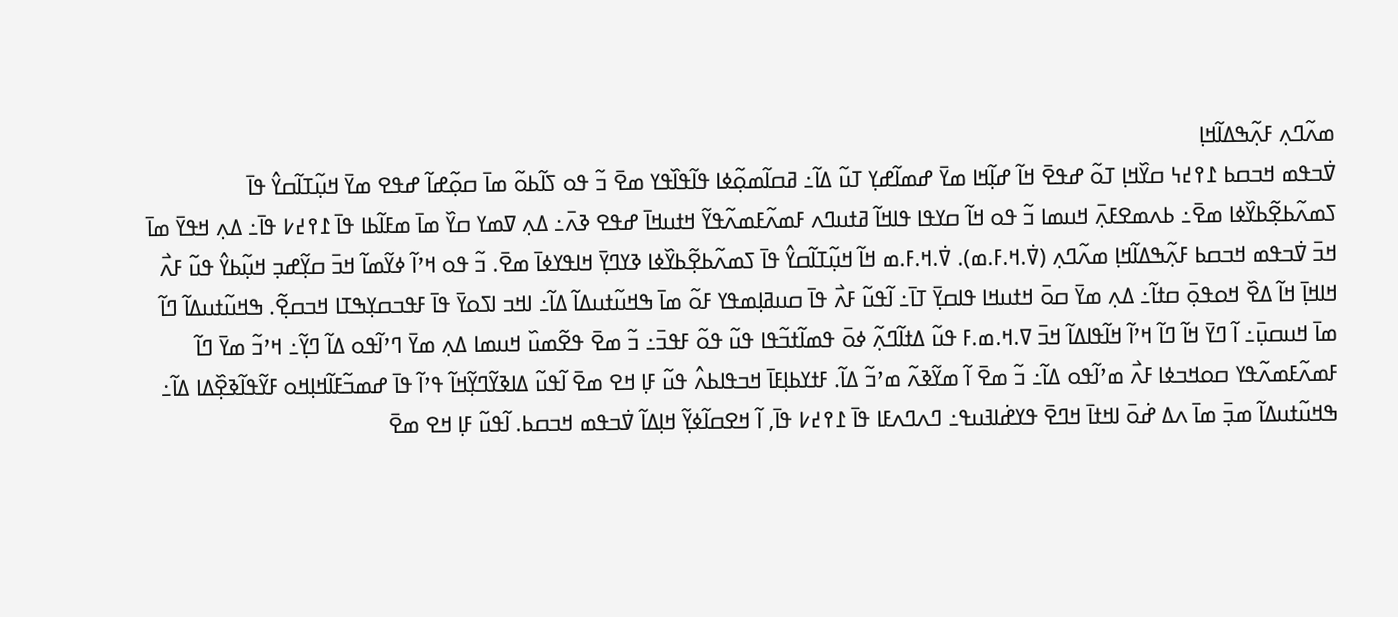ߘߍ߬ߣߍ߲ ߓߍ߲߬ߒߡߊ߬ߞߊ߲
ߜ߭ߏߟߘ ߞߏߛߕ ߁߉߄߆ ߛߌ߰ߞߊ߲ ߠߋ߬ ߝߟߐ߫ ߞߊ߬ ߝߊ߲߬ߞߊ ߘߌ߫ ߝߘߊ߬ߝߌ߲ ߠߎ߬ ߡߊ߬߸ ߥߛߊ߬ߘߋ߲߬ߦߊ ߟߊ߬ߟߊ߰ߟߌ ߘߐ߫ ߏ߬ ߟߋ ߖߊ߬ߕߋ߬ ߘߊ߫ ߛߋ߲߬ߝߊ߬ ߝߟߐ ߘߌ߫ ߞߎ߲߬ߠߊ߬ߛߌ߮ ߟߊ߫ ߖߘߍ߬ߕߐ߲߬ߕߌ߰ߦߊ ߘߐ߫߸ ߕߍߘߐߓߍ߲߫ ߞߎߘߊ ߏ߬ ߟߋ ߞߊ߬ ߛߌߟߊ ߟߊߞߊ߬ ߥߙߎߣߍ ߓߘߍ߬ߓߘߍ߬ߟߌ߬ ߞߙߎߞߊ߫ ߝߟߐ ߢߍ߫߸ ߡߍ߲ ߜߘߌ ߛߌ߰ ߘߊ߫ ߘߓߊ߬ߕߊ ߟߊ߫ ߁߉߄߇ ߟߊ߫߸ ߡߍ߲ ߞߟߌ߫ ߘߊ߫ ߞߏ߫ ߜ߭ߏߟߘ ߞߏߛߕ ߓߍ߲߬ߒߡߊ߬ߞߊ߲ ߘߍ߬ߣߍ߲ (ߜ߭.ߞ.ߓ.ߘ). ߜ߭.ߞ.ߓ.ߘ ߞߊ߬ ߞߎ߲߬ߠߊ߬ߛߌ߮ ߟߊ߫ ߖߘߍ߬ߕߐ߲߬ߕߌ߰ߦߊ ߢߌߣߌ߲߫ ߞߊߟߌߦߊ߫ ߘߐ߫. ߏ߬ ߟߋ ߞߴߊ߬ ߦߌ߬ߘߊ߬ ߞߏ߫ ߛߌ߲߬ߝߏ߲ ߞߎ߲߬ߕߌ߮ ߟߎ߬ ߓߍ߯ ߞߊߞߊ߲߫ ߞߊ߬ ߡߐ߰ ߞߋߟߋ߲߫ ߛߙߊ߬߸ ߡߍ߲ ߘߌ߫ ߛߋ߫ ߞߙߎߞߊ ߟߊߛߌ߲߫ ߠߊ߫߸ ߊ߬ߟߎ߬ ߓߍ߯ ߟߊ߫ ߛߎߥߊ߲ߘߟߌ ߓߋ߬ ߘߊ߫ ߒߞߎ߬ߙߎߡߊ߬ ߡߊ߬߸ ߊߞߏ ߊߖߋߌ߫ ߟߊ߫ ߓߟߏߛߌ߲ߒߠߊ ߞߏߛߐ߲߬. ߒߞߎ߬ߙߎߡߊ߬ ߣߊ߬ ߘߊ߫ ߞߎߛߎ߲߫߸ ߊ߬ ߣߌ߫ ߞߊ߬ ߣߊ߬ ߞߴߊ߬ ߞߊ߬ߟߊߡߊ߬ ߞߏ߫ ߜ.ߞ.ߘ.ߓ ߟߎ߬ ߡߙߊ߬ߣߍ߲߬ ߦߋ߫ ߟߘߊ߬ߙߏ߬ߟߊ ߟߎ߬ ߟߋ߬ ߓߟߏ߫߸ ߏ߬ ߘߐ߫ ߟߐ߬ߘߎ߰ ߞߎߘߊ ߡߍ߲ ߘߌ߫ ߣߴߊ߬ߟߋ ߡߊ߬ ߣߌ߲߬߸ ߞߴߏ߬ ߘߌ߫ ߣߊ߬ ߓߘߍ߬ߓߘߍ߬ߟߌ ߛߋߞߏߦߊ ߓߍ߯ ߘߴߊ߬ߟߋ ߡߊ߬߸ ߏ߬ ߘߐ߫ ߊ߬ ߘߌ߬ߢߍ߬ ߘߴߏ߬ ߡߊ߬. ߓߙߌߕߊ߲ߓߊ߫ ߞߏߟߊߕߍ߮ ߟߎ߬ ߓߊ߲ ߞߐ ߘߐ߫ ߊ߬ߟߎ߬ ߡߊߢߌ߬ߣߌ߲߬ߞߊ߬ ߟߴߊ߬ ߟߊ߫ ߝߘߏ߬ߓߊ߬ߞߊ߲ߞߋ ߓߌ߬ߟߊ߬ߢߐ߲߰ߡߊ ߡߊ߬߸ ߒߞߎ߬ߙߎߡߊ߬ ߘߏ߲߫ ߘߊ߫ ߍߡ ߝ߭ߋ߫ ߊߞߙߊ߫ ߞߣߐ߫ ߟߌߝ߭ߊߔߎߟ߸ ߣߍߣߍߓߊ ߟߊ߫ ߁߉߄߇ ߟߊ߫, ߊ߬ ߞߐߛߊ߬ߦߌ߲߬ ߞߊ߲ߡߊ߬ ߜ߭ߏߟߘ ߞߏߛߕ. ߊ߬ߟߎ߬ ߓߊ߲ ߞߐ ߘߐ߫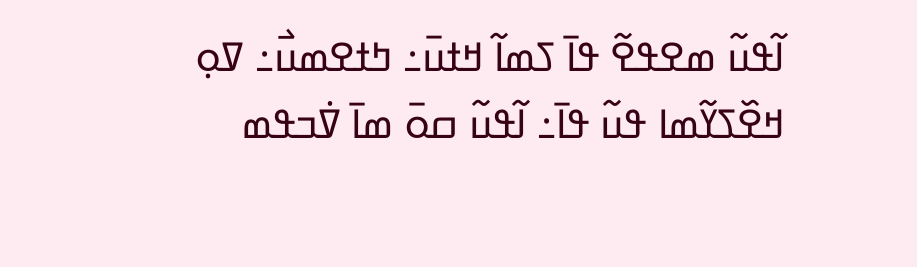ߊ߬ߟߎ߬ ߘߐߟߐ߬ ߟߊ߫ ߖߘߊ߬ ߞߙߎ߫߸ ߤߙߐߘߎ߯߸ ߜߋ߲ ߞߐ߰ߖߌ߬ߘߊ ߟߎ߬ ߟߊ߫߸ ߊ߬ߟߎ߬ ߛߋ߫ ߘߊ߫ ߜ߭ߏߟߘ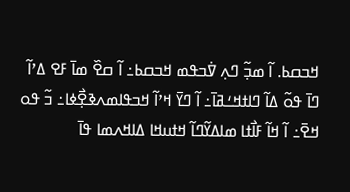ߞߏߛߕ. ߊ߬ ߘߏ߲߬ ߣߍ߲ ߜ߭ߏߟߘ ߞߏߛߕ߸ ߊ߬ ߛߐ߰ ߘߊ߫ ߓߐ ߡߴߊ߬ ߣߊ߫ ߟߋ߬ ߡߊ߬ ߣߊߙߞߑߥߊ߫߸ ߊ߬ ߣߌ߫ ߞߴߊ߬ ߞߏߟߊߘߍߢߐ߲߯ߦߊ߸ ߏ߬ ߟߋ ߞߐ߫߸ ߊ߬ ߞߊ߬ ߓߊ߯ߙߊ ߘߊߡߌ߬ߣߊ߬ ߞߙߎߞߊ ߡߊߞߍߘߊ ߟߊ߫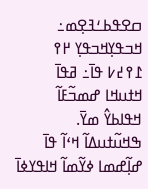ߛߐߟߕߑߔߐ߲ߘ߸ ߞߏߟߌ߲ߞߏߟߌ߲ ߂߉ ߁߉߄߇ ߟߊ߫߸ ߥߟߊ߫  ߞߙߎߞߊ ߝߘߏ߬ߓߊ߬ ߞߟߊߕߌ߮ ߘߌ߫. ߒߞߎ߬ߙߎߡߊ߬ ߞߵߊ߬ ߟߊ߫ ߝߊ߲߬ߝߘߊ ߦߌ߬ߘߊ߬ ߞߊߟߌߦߊ߫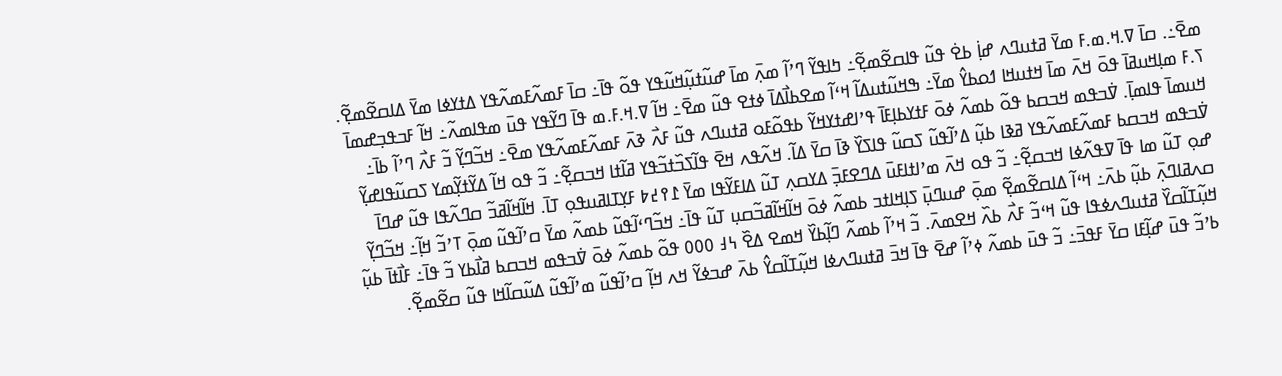ߘߐ߫߸. ߛߊ߫ ߜ.ߞ.ߘ.ߓ ߘߌ߫ ߥߙߎߣߍ ߝߊ߲߭ ߕߐ߭ ߟߎ߬ ߟߊߛߐ߬ߘߐ߲߬߸ ߤߊߟߌ߬ ߣߴߊ߬ ߘߍ߲߫ ߘߊ߫ ߝߎ߬ߙߎ߲߬ߞߎ߬ߟߌ ߟߋ߬ ߟߊ߫߸ ߛߊ߫ ߓߘߍ߬ߓߘߍ߬ߟߌ ߡߙߌߦߊ ߘߌ߫ ߡߊߛߐ߬ߘߐ߲߬. ߖ.ߓ ߘߊ߲ߞߎߥߊ߫ ߟߋ߫ ߞߍ߫ ߘߊ߫ ߞߙߎߞߊ ߗߋߕߌ߮ ߘߌ߫߸ ߒߞߎ߬ߙߎߡߊ߬ ߞߵߊ߬ ߘߐߕߊ߯ߡߊ߫ ߦߙߐ ߟߎ߬ ߘߐ߫߸ ߞߊ߬ ߜ.ߞ.ߓ.ߘ ߟߊ߫ ߣߌ߬ߟߌ ߟߎ߫ ߘߟߊߘߍ߬߸ ߞߊ߬ ߓߏߟߏ߲ߝߘߊ߫ ߞߎߘߊ߫ ߟߊߘߊ߲߫. ߜ߭ߏߟߘ ߞߏߛߕ ߟߋ߬ ߕߘߍ߬ ߦߋ߫ ߓߙߌߕߊ߲ߓߊ߫ ߟߴߊߝߙߌߞߌ߬ ߕߟߋ߬ߓߋ ߥߙߎߣߍ ߟߎ߬ ߓߍ߯ ߢߍ߫ ߓߘߍ߬ߓߘߍ߬ߟߌ ߘߐ߫߸ ߞߏ߬ߣߌ߲߬ ߏ߬ ߓߍ߯ ߣߴߊ߬ ߕߊ߫߸ ߜ߭ߏߟߘ ߞߏߛߕ ߓߘߍ߬ߓߘߍ߬ߟߌ ߥߢߊ ߕߎ߲߬ ߡߴߊ߬ߟߎ߬ ߖߛߎ߬ ߟߊߖߌ߰ ߢߊ߫ ߛߌ߫ ߡߊ߬. ߞߍ߬ߟߍ ߞߐ߫ ߟߊ߬ߖߏ߰ߙߏ߬ߟߌ ߥߊ߬ߙߊ ߞߏߛߐ߲߬߸ ߏ߬ ߟߋ ߞߊ߬ ߡߌ߬ߙߌ߲߬ߘߌ ߖߛߎ߬ߟߊߝߌ߲߬ ߝߋ߲ ߠߎ߬ ߘߊ ߟߊ߫ ߜߟߍ߬ߦߊ ߞߏߛߐ߲߬߸ ߏ߬ ߟߋ ߞߍ߫ ߘߴߊߙߊߓߎ߫ ߡߣߐߓߏ߲߫ ߡߌߛߍ߲ ߠߎ߬ ߡߊߓߌ߬ߟߊ ߘߌ߫ ߁߉߄߈ ߓߌ߲ߠߊߥߎߟߋ߲ ߠߊ߫. ߞߊ߬ߞߊ߬ߥߏ߬ ߛߣߍ߬ߟߊ ߟߎ߬ ߝߣߊ߫ ߛߍߥߊߣߍ߲߫ ߕߎ߲߬ ߕߍ߫߸ ߞߵߊ߬ ߡߊߛߐ߬ߘߐ߲߬ ߘߋ߲߫ ߝߎߣߎ߲߫ ߖߊ߲ߞߊߙߏ ߕߘߍ߬ ߦߋ߫ ߞߊ߬ߞߊ߬ߥߏ߬ߛߎ߲ ߠߎ߬ ߟߊ߫߸ ߞߏ߬ߣߵߊ߬ߟߎ߬ ߕߘߍ߬ ߘߌ߫ ߛߴߊ߬ߟߎ߬ ߘߋ߲߫ ߠߴߏ߬ ߞߊ߲߬߸ ߞߏ߬ߣߌ߲߬ ߞߎ߲߬ߠߊ߬ߛߌ߰ ߥߙߎߣߍߦߟߊ ߟߎ߬ ߞߵߏ߬ ߓߍ߯ ߕߍ߰ ߞߐߘߍ߫. ߏ߬ ߞߴߊ߬ ߕߘߍ߬ ߣߊ߲߬ߕߌ߰ ߞߘߐ ߡߐ߰ ߆߃ ߀߀߀ ߟߋ߬ ߕߘߍ߬ ߦߋ߫ ߜ߭ߏߟߘ ߞߏߛߕ ߥߊ߯ߕߌ ߏ߬ ߟߊ߫߸ ߓߊ߯ߙߊ߫ ߕߎ߲߬ ߕߴߏ߬ ߟߎ߫ ߝߊ߲߬ߓߊ ߛߌ߫ ߓߟߏ߫߸ ߏ߬ ߟߎ߫ ߕߘߍ߬ ߦߴߊ߬ ߝߐ߫ ߟߊ߫ ߞߏ߫ ߥߙߎߣߍߦߊ ߞߎ߲߬ߠߊ߬ߛߌ߮ ߕߍ߫ ߝߏߦߌ߬ ߞߍ ߞߊ߲߬ ߛߴߊ߬ߟߎ߬ ߘߴߊ߬ߟߎ߬ ߡߎ߬ߛߊ߬ߞߊ ߟߎ߬ ߛߐ߬ߘߐ߲߬.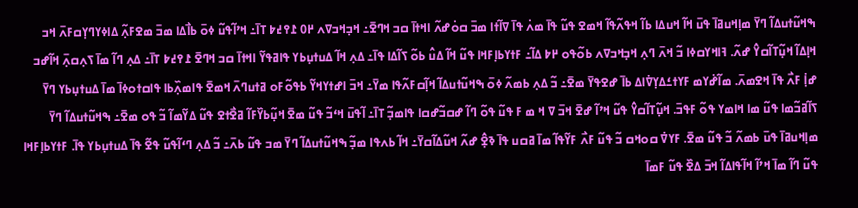ߒߞߎ߬ߙߎߡߊ߬ ߣߌ߫ ߘߊ߲ߞߎߥߊ߫ ߟߎ߫ ߞߊ߬ ߞߎߡߊ ߕߊ߬ ߞߟߍ߬ߟߊ߬ ߞߘߐ ߟߎ߬ ߟߊ߫ ߘߍ߭ ߟߊ߫ ߜߊ߬ߙߊ ߘߏ߫ ߛߋ߭ߝߍ߬ ߊߞߙߊ߫ ߛߏ ߞߣߐ߫߸ ߞߏ߲ߞߏߜߍ ߂0 ߁߉߄߈ ߠߊ߫߸ ߞߴߊ߬ߟߎ߬ ߦߋ߫ ߕߊ߯ߡߊ ߘߏ߫ ߘߐߓߍ߲߬ ߡߊߦߌߣߌ߲ߛߓߍ߫ ߞߏ ߞߊ߲ߡߊ߬ ߞߎ߲߬ߠߊ߬ߛߌ߮ ߝߍ߬. ߔߊߞߌߛߦߊ ߏ߬ ߞߍ߫ ߣߍ߲ ߞߏ߲ߞߏߜߍ ߕߋ߬ߟߋ ߂߈ ߡߊ߬߸ ߓߙߌߕߊ߲ߓߞߊ ߟߎ߬ ߞߊ߬ ߡߎ߮ ߕߋ߬ ߖߊ߬ߡߊ ߟߊ߫߸ ߡߍ߲ ߞߊ߬ ߡߎߙߎ߲ߕߌ ߟߊߥߟߌ߬ ߊߞߙߊ߫ ߛߏ ߞߣߐ߫ ߁߉߄߈ ߠߊ߫߸ ߡߍ߲ ߣߊ߬ ߘߊ߫ ߖߍ߲ߛߍ߲߫ ߞߊ߬ߝߏ ߝߊ߲߭ ߓߍ߯ ߟߊ߫ ߞߐߘߍ߫. ߘߊ߬ߝ߭ߌߘ ߓߌߙߑߡߌ߲ߜ߭ߊߡ ߕߊ߫ ߝߐߟߌ߫ ߘߐ߫߸ ߏ߬ ߡߍ߲ ߕߘߍ߬ ߦߋ߫ ߒߞߎ߬ߙߎߡߊ߬ ߞߊ߲߬ߛߓߍ߬ߟߊ ߘߌ߫߸ ߞߏ߫ ߊߝߙߌߞߌ߬ ߕߟߋ߬ߓߋ ߥߙߎߣߍ߫ ߞߘߐ߫ ߟߊߘߍ߲߰ߕߊ ߟߊߛߙߋߦߊ߫ ߘߊ߫ ߡߎߙߎ߲ߕߌ ߣߌ߫ ߖߊ߬ߥߏ߬ߘߊ ߟߎ߬ ߘߊ ߞߊߘߌ ߟߋ߬ ߓߟߏ߫. ߞߎ߲߬ߠߊ߬ߛߌ߮ ߟߎ߬ ߞߴߊ߬ ߝߐ߫ ߞߏ߫ ߜ ߞ ߘ ߓ ߟߎ߬ ߟߋ߬ ߣߊ߬ ߝߛߏ߬ߝߛߊ ߟߊߘߏ߲߬ ߠߊ߫߸ ߊ߬ߟߎ߫ ߞߵߏ߬ ߟߎ߬ ߘߐ߫ ߞߎ߲߬ߕߌ߰ߓߊ߬ ߥߐ߯ߙߐ ߟߎ߬ ߡߌ߬ߘߊ߬ ߏ߬ ߟߋ ߘߐ߫߸ ߒߞߎ߬ߙߎߡߊ߬ ߣߌ߫ ߘߊ߲ߞߎߥߊ߫ ߟߎ߫ ߕߘߍ߬ ߏ߬ ߟߎ߬ ߘߐ߫. ߓߌߜ߭ ߛߋߞߛ ߏ߬ ߟߎ߬ ߓߍ߯ ߓߌ߬ߟߊ߬ ߘߊ߫ ߥߛߎ ߟߊ߫ ߢߐ߲߮ ߝߍ߬ ߞߎ߬ߡߊ߬ߛߌ߫߸ ߞߊ߬ ߕߍߟߊ ߘߏ߲߬ ߒߞߎ߬ߙߎߡߊ߬ ߣߌ߫ ߘߏ ߟߎ߬ ߕߍ߫߸ ߏ߬ ߡߍ߲ ߣߵߊ߬ߟߎ߬ ߟߐ߬ ߟߊ߫ ߡߎߙߎ߲ߕߌ ߟߊ߫. ߓߙߌߕߊ߲ߓߞߊ ߟߎ߬ ߣߊ߬ ߘߊ߫ ߞߴߊ߬ ߞߊ߬ߟߊߡߊ߬ ߞߏ߫ ߡߐ߰ ߟߎ߬ ߓߘߊ߫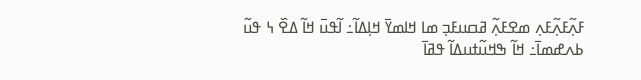ߓߍ߲߬ߓߍ߲߬ߓߍ߲ ߘߐߓߍ߲߬ ߥߛߎߓߏ߲ ߘߊ ߞߊߘߌ߫ ߞߊ߲ߡߊ߬߸ ߊ߬ߟߎ߫ ߞߊ߬ ߡߐ߰ ߆ ߟߎ߬ ߕߍߝߘߊ߫߸ ߞߊ߬ ߒߞߎ߬ߙߎߡߊ߬ ߟߥߊ߫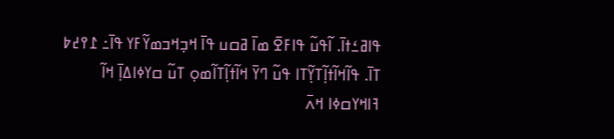ߟߊߥߑߙߊ߫. ߊ߬ߟߎ߬ ߟߊߓߐ߫ ߘߊ߫ ߥߛߎ ߟߊ߫ ߞߏ߲ߞߏߘߌ߬ߓߌ ߟߊ߫߸ ߁߉߄߈ ߠߊ߫. ߟߊ߬ߞߊ߬ߙߊ߲߬ߠߌ߲߬ߠߊ ߟߎ߬ ߣߌ߫ ߞߊ߬ߙߊ߲߬ߠߊ߬ߘߋ߲ ߠߎ߬ ߛߌߦߊߡߊ߲߫ ߞߊ߬ ߔߊߞߌߛߦߊ ߞߍ߫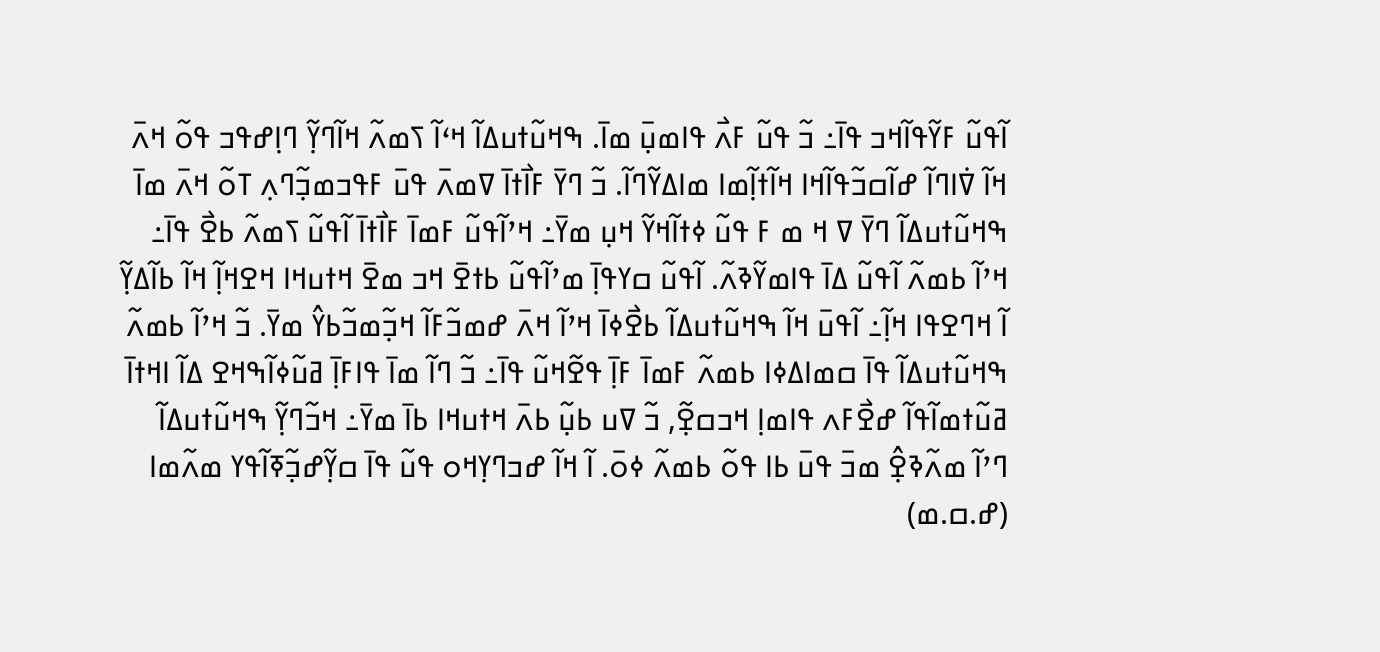ߊ߬ߟߎ߬ ߓߌ߬ߟߊ߬ߞߏ ߟߊ߫߸ ߏ߬ ߟߎ߬ ߓߍ߯ ߟߊߘߎ߲߫ ߘߊ߫. ߒߞߎ߬ߙߎߡߊ߬ ߞߵߊ߬ ߖߘߍ߬ ߞߊ߬ߣߌ߲߬ ߣߊ߲ߝߟߏ ߟߋ߬ ߞߍ߫ ߞߊ߬ ߜ߭ߊߣߊ߬ ߝߊ߬ߛߏ߬ߟߊ߬ߞߊ ߞߊ߬ߙߊ߲߬ߘߊ ߘߊߡߌ߬ߣߊ߬. ߏ߬ ߣߌ߫ ߓߊ߯ߙߊ߫ ߜߘߍ߫ ߟߎ߫ ߓߟߏߘߏ߲߬ߣߍ߲ ߠߋ߬ ߞߍ߫ ߘߊ߫ ߒߞߎ߬ߙߎߡߊ߬ ߣߌ߫ ߜ ߞ ߘ ߓ ߟߎ߬ ߦߙߊ߬ߞߌ߬ ߞߎ߲ ߘߌ߫߸ ߞߴߊ߬ߟߎ߬ ߓߘߊ߫ ߓߊ߯ߙߊ߫ ߊ߬ߟߎ߬ ߖߘߍ߬ ߕߐ߯ ߟߊ߫߸ ߞߴߊ߬ ߕߘߍ߬ ߊ߬ߟߎ߬ ߡߊ߫ ߟߊߘߌ߬ߢߍ߬. ߊ߬ߟߎ߬ ߛߌߟߊ߲߫ ߘߴߊ߬ߟߎ߬ ߕߙߐ߫ ߞߏ ߘߐ߫ ߞߙߎߞߊ ߞߐߞߊ߲߬ ߞߊ߬ ߕߊ߬ߡߌ߲߬ ߊ߬ ߞߣߐߟߊ ߞߊ߲߬߸ ߊ߬ߟߎ߫ ߞߊ߬ ߒߞߎ߬ߙߎߡߊ߬ ߕߐ߯ߦߊ߫ ߞߴߊ߬ ߞߍ߫ ߝߘߏ߬ߓߊ߬ ߞߏ߲߬ߘߏ߬ߕߌ߮ ߘߌ߫. ߏ߬ ߞߴߊ߬ ߕߘߍ߬ ߒߞߎ߬ߙߎߡߊ߬ ߟߊ߫ ߛߘߊߡߦߊ ߕߘߍ߬ ߓߘߊ߫ ߓߊ߲߫ ߟߐ߬ߞߎ߬ ߟߊ߫߸ ߏ߬ ߣߊ߬ ߘߊ߫ ߟߊߓߊ߲߫ ߥߎ߬ߦߊ߬ߒߞߐ ߡߊ߬ ߊߞߙߊ߫ ߥߎ߬ߙߘߊ߬ߟߊ߬ ߝߐ߯ߓߍ ߟߊߘߊ߲ ߞߏߛߐ߲߬, ߏ߬ ߜߎ ߕߎ߲߬ ߕߍ߫ ߞߙߎߞߊ ߕߊ߫ ߘߌ߫߸ ߞߏ߬ߣߌ߲߬ ߒߞߎ߬ߙߎߡߊ߬ ߣߴߊ߬ ߘߍ߬ߢߐ߲߮ ߘߏ߫ ߟߎ߫ ߕߊ ߟߋ߬ ߕߘߍ߬ ߦߋ߫. ߊ߬ ߞߊ߬ ߝߏߣߌ߲ߞߋ ߟߎ߬ ߟߊ߫ ߛߌ߲߬ߝߏ߲߬ߧߊ߬ߟߌ ߘߍ߬ߘߊ (ߝ.ߛ.ߘ)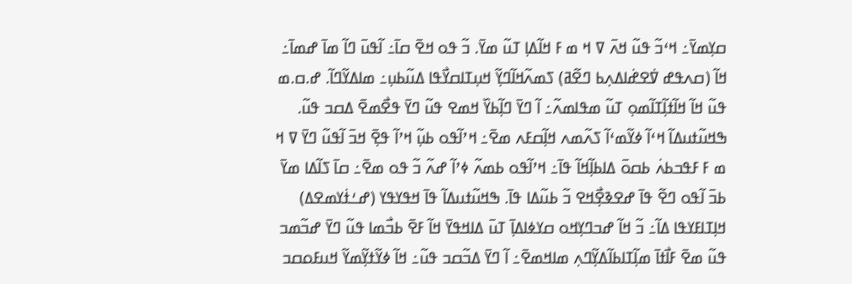ߛߌ߲ߘߌ߫߸ ߞߵߏ߬ ߟߎ߬ ߞߍ߫ ߜ ߞ ߘ ߓ ߞߊ߬ߡߊ߲ ߠߎ߬ ߘߌ߫. ߏ߬ ߟߋ ߞߐ߫ ߛߊ߫߸ ߊ߬ߟߎ߫ ߣߊ߬ ߘߊ߫ ߝߘߊ߫߸ ߞߊ߬ (ߛߍߟߝ ߜ߭ߐߝ߭ߊߡߍ߲ߕ ߣߐ߬ߥ) ߖߘߍ߬ߞߊ߬ߣߌ߲߬ ߞߎ߲ߠߊߛߌ߯ߟߊ ߡߎ߬ߕߎ߲߸ ߘߊߡߌ߬ߣߊ߬. ߝ.ߛ.ߘ ߟߎ߬ ߞߊ߬ ߞߊ߬ߙߊ߲߬ߠߊ߬ߘߋ߲ ߠߎ߬ ߘߟߊߘߍ߬߸ ߊ߬ ߣߌ߫ ߣߊ߲߬ߕߌ߰ ߞߘߐ ߟߎ߬ ߣߌ߫ ߟߐ߯ߘߐ߫ ߡߛߏ ߟߎ߬. ߒߞߎ߬ߙߎߡߊ߬ ߞߵߊ߬ ߦߌ߬ߘߵߊ߬ ߖߍ߬ߘߍ ߞߊ߲߬ߛߓߍ ߘߐ߫߸ ߞߴߊ߬ߟߋ ߕߎ߲߬ ߞߴߊ߬ ߟߐ߲߫ ߞߏ߫ ߊ߬ߟߎ߬ ߣߌ߫ ߜ ߞ ߘ ߓ ߓߟߏߕߍ߭ ߕߛߋ߫ ߡߊߕߊ߲߬ߞߊ߬ ߟߊ߫߸ ߞߴߊ߬ߟߋ ߕߘߍ߬ ߦߴߊ߬ ߝߍ߬ ߏ߬ ߟߋ ߘߐ߫߸ ߛߊ߫ ߖߊ߬ߡߊ ߘߌ߫ ߕߏ߫ ߊ߬ߟߋ ߣߐ߬ ߟߊ߫ ߝߐߢߐ߲߯ߞߐ ߏ߬ ߕߎ߬ߡߊ ߟߊ߫. ߒߞߎ߬ߙߎߡߊ߬ ߟߊ߫ ߞߟߌߟߌ (ߝߑߙ߭ߌߘߐߡ) ߞߊ߲ߠߊߓߌߟߊ ߡߊ߬߸ ߏ߬ ߞߊ߬ ߝߏߣߌ߲ߞߋ ߛߌߦߊߡߊ߲߫ ߠߎ߫ ߡߊߞߟߌ߫ ߞߊ߬ ߓߐ߫ ߕߏ߯ߘߊ ߟߎ߬ ߣߌ߫ ߝߏ߬ߘߏ ߟߎ߬ ߘߐ߫ ߓߊ߯ߙߊ߫ ߘߊ߲߬ߠߊߕߊ߬ߡߌ߲߬ߣߍ߲ ߘߊߞߘߐ߫߸ ߊ߬ ߣߌ߫ ߡߏ߬ߛߏ ߟߎ߬߸ ߞߊ߬ ߦߌ߬ߙߌ߲߬ߘߌ߬ ߞߎߓߋߛߏ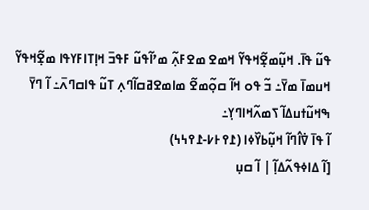ߟߎ߬ ߟߊ߫. ߞߎ߲߬ߘߐ߲߬ߞߟߌ߬ ߞߘߐ ߘߐߓߍ߲߬ ߘߴߊ߬ߟߎ߬ ߓߟߏ߫ ߞߊ߲ߠߊߓߌߟߊ ߘߐ߲߬ߞߟߌ߬ ߞߎߘߊ߫ ߘߌ߫߸ ߏ߬ ߟߋ ߞߊ߬ ߛߋ߲߬ߘߐ߬ ߘߊߘߐߥߛߊ߬ߣߍ߲ ߠߎ߬ ߟߊߛߣߍ߫߸ ߊ߬ ߣߌ߫ ߒߞߎ߬ߙߎߡߊ߬ ߖߘߍ߬ߞߊߣߌ߲߸
ߊ߬ ߟߊ߫ ߜ߭ߊ߮ߣߊ߬ ߞߎ߲߬ߕߌ߰ߦߊ (߁߉߅߇-߁߉߆߆)
[ߊ߬ ߡߊߦߟߍ߬ߡߊ߲߬ | ߊ߬ ߛߎ߲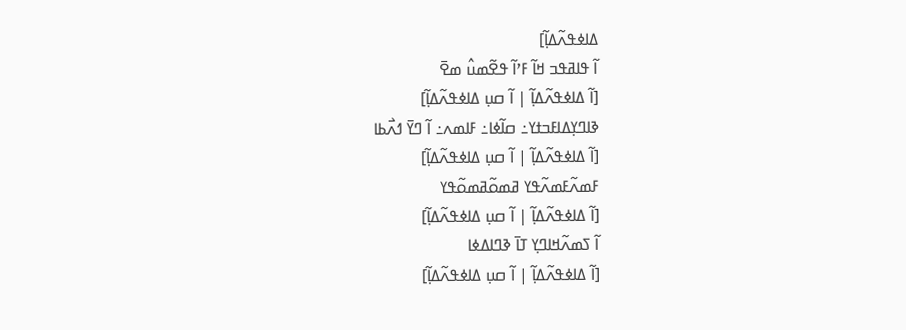ߡߊߦߟߍ߬ߡߊ߲߬]
ߊ߬ ߟߊߥߟߏ ߞߊ߬ ߓߴߊ߬ ߟߐ߬ߘߎ߮ ߘߐ߫
[ߊ߬ ߡߊߦߟߍ߬ߡߊ߲߬ | ߊ߬ ߛߎ߲ ߡߊߦߟߍ߬ߡߊ߲߬]
ߢߊߣߌ߲ߡߊߓߏߙߌ߸ ߛߊ߬ߦߊ߸ ߓߊߘߍ߸ ߊ߬ ߣߌ߫ ߗߍ߯ߕߊ
[ߊ߬ ߡߊߦߟߍ߬ߡߊ߲߬ | ߊ߬ ߛߎ߲ ߡߊߦߟߍ߬ߡߊ߲߬]
ߓߘߍ߬ߓߘߍ߬ߟߌ ߥߘߋ߬ߥߘߋ߬ߟߌ
[ߊ߬ ߡߊߦߟߍ߬ߡߊ߲߬ | ߊ߬ ߛߎ߲ ߡߊߦߟߍ߬ߡߊ߲߬]
ߊ߬ ߖߘߍ߬ߞߊߣߌ߲ ߠߊ߫ ߢߣߊߡߦߊ
[ߊ߬ ߡߊߦߟߍ߬ߡߊ߲߬ | ߊ߬ ߛߎ߲ ߡߊߦߟߍ߬ߡߊ߲߬]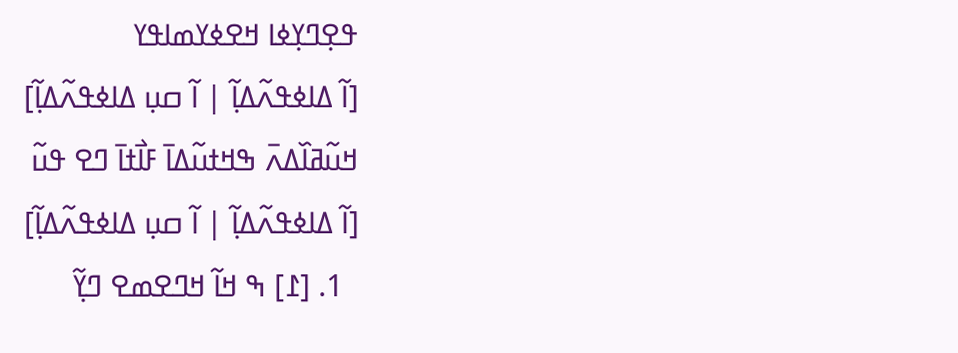ߟߐ߲ߣߌ߲ߦߊ ߞߐߦߌߘߊߟߌ
[ߊ߬ ߡߊߦߟߍ߬ߡߊ߲߬ | ߊ߬ ߛߎ߲ ߡߊߦߟߍ߬ߡߊ߲߬]
ߞߎ߬ߥߊ߰ߡߍ߫ ߒߞߙߎ߬ߡߊ߫ ߓߊ߯ߙߊ߫ ߣߐ ߟߎ߬
[ߊ߬ ߡߊߦߟߍ߬ߡߊ߲߬ | ߊ߬ ߛߎ߲ ߡߊߦߟߍ߬ߡߊ߲߬]
  1. [߁] ߒ ߞߊ߬ ߞߣߐߘߐ ߣߌ߲߬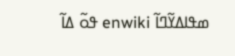ߘߟߊߡߌ߬ߣߊ߬ enwiki ߟߋ߬ ߡߊ߬